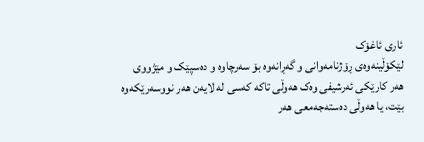ئاری ئاغۆک
لێکۆڵینەوەی ڕۆژنامەوانی و گەڕانەوە بۆ سەرچاوە و دەسپێک و مێژووی هەر کارێکی ئەرشیفی وەک هەوڵی تاکە کەسی لە لایەن هەر نووسەرێکەوە بێت، یا هەوڵی دەستەجەمعی هەر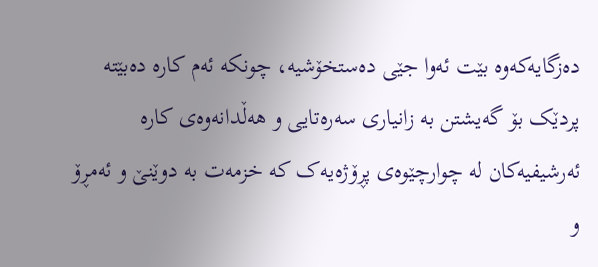دەزگایەکەوە بێت ئەوا جێی دەستخۆشیە، چونکە ئەم کارە دەبێتە پردێک بۆ گەیشتن بە زانیاری سەرەتایی و هەڵدانەوەی کارە ئەرشیفیەکان لە چوارچێوەی پڕۆژەیەک کە خزمەت بە دوێنێ و ئەمڕۆ و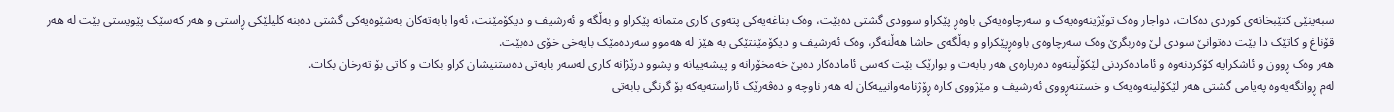سبەینێی کتێبخانەی کوردی دەکات، دواجار وەک توێژینەوەیەک و سەرچاوەیەکی باوەڕ پێکراو سوودی گشتی دەبێت، وەک بناغەیەکی پتەوی کاری متمانە پێکراو و بەڵگە و ئەرشیف و دیکۆمێنت، ئەوا بابەتەکان بەشێوەیەکی گشتی دەبنە کلیلێکی ڕاستی و هەر کەسێک پێویستی بێت لە هەر قۆناغ و کاتێک دا بێت دەتوانێ سودی لێ وەربگرێ وەک سەرچاوەی باوەڕپێکراو و بەڵگەی حاشا هەڵنەگر، وەک ئەرشیف و دیکۆمێنتێکی بە هێز لە هەموو سەردەمێک بایەخی خۆی دەبێت.
هەر وەک ڕوون و ئاشکرایە کۆکردنەوە و ئامادەکردنی لێکۆڵینەوە دەربارەی هەر بابەت و بوارێک بێت کەسی ئامادەکار دەبێ خەمخۆرانە و پیشەییانە و پشوو درێژانە کاری لەسەر بابەتی دەستنیشان کراو بکات و کاتی بۆ تەرخان بکات.
لەم ڕوانگەیەوە پەیامی گشتی هەر لێکۆلینەوەیەک و خستنەڕووی ئەرشیف و مێژووی کارە ڕۆژنامەوانییەکان لە هەر ناوچە و دەڤەرێک ئاراستەیەکە بۆ گرنگی بابەتی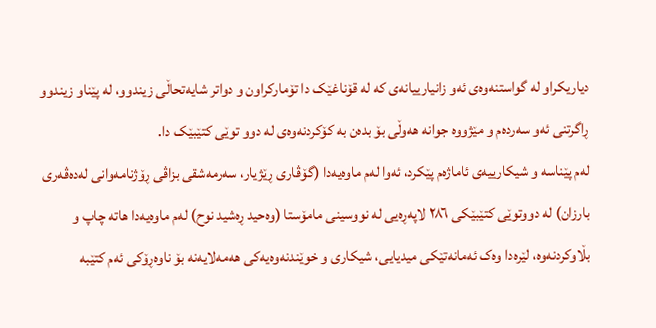دیاریکراو لە گواستنەوەی ئەو زانیارییانەی کە لە قۆناغێک دا تۆمارکراون و دواتر شایەتحاڵی زیندوو، لە پێناو زیندوو ڕاگرتنی ئەو سەردەم و مێژووە جوانە هەوڵی بۆ بدەن بە کۆکردنەوەی لە دوو توێی کتێبێک دا.
لەم پێناسە و شیکارییەی ئاماژەم پێکرد، ئەوا لەم ماوەیەدا (گۆڤاری ڕێژیار، سەرمەشقی بزاڤی ڕۆژنامەوانی لەدەڤەری بارزان) لە دووتوێی کتێبێکی ٢٨٦ لاپەڕەیی لە نووسینی مامۆستا (وەحید ڕەشید نوح) لەم ماوەیەدا هاتە چاپ و بڵاوکردنەوە، لێرەدا وەک ئەمانەتێکی میدیایی، شیکاری و خوێندنەوەیەکی هەمەلایەنە بۆ ناوەڕۆکی ئەم کتێبە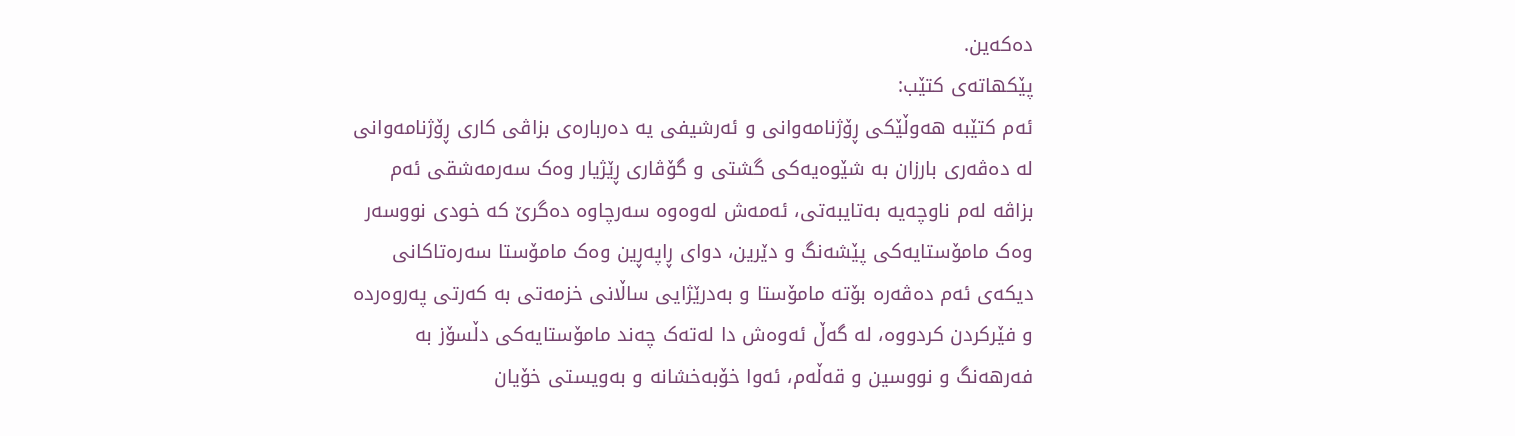دەکەین.
پێکهاتەی کتێب:
ئەم کتێبە هەوڵێکی ڕۆژنامەوانی و ئەرشیفی یە دەربارەی بزاڤی کاری ڕۆژنامەوانی لە دەڤەری بارزان بە شێوەیەکی گشتی و گۆڤاری ڕێژیار وەک سەرمەشقی ئەم بزاڤە لەم ناوچەیە بەتایبەتی، ئەمەش لەوەوە سەرچاوە دەگرێ کە خودی نووسەر وەک مامۆستایەکی پێشەنگ و دێرین، دوای ڕاپەڕین وەک مامۆستا سەرەتاکانی دیکەی ئەم دەڤەرە بۆتە مامۆستا و بەدرێژایی ساڵانی خزمەتی بە کەرتی پەروەردە و فێرکردن کردووە، لە گەڵ ئەوەش دا لەتەک چەند مامۆستایەکی دڵسۆز بە فەرهەنگ و نووسین و قەڵەم، ئەوا خۆبەخشانە و بەویستی خۆیان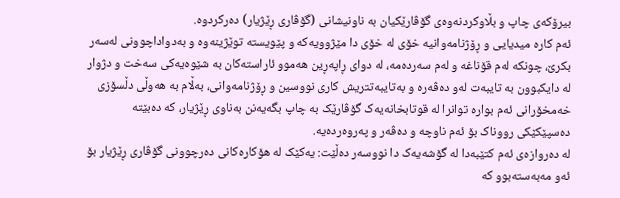بیرۆکەی چاپ و بڵاوکردنەوەی گۆڤارێکیان بە ناونیشانی (گۆڤاری ڕێژیار) دەرکردوە.
ئەم کارە میدیایی و ڕۆژنامەوانیە خۆی لە خۆی دا مێژوویەکە و پێویستە توێژینەوە و بەدواداچوونی لەسەر بکرێ، چونکە لەم قۆناغە و لەم سەردەمە، لە دوای ڕاپەڕین هەموو ئاراستەکان بە شێوەیەکی سەخت و دژوار لە دایکبوون بە تایبەت لەو دەڤەرە و بەتایبەتتریش کاری نووسین و ڕۆژنامەوانی، بەڵام بە هەوڵی دڵسۆزی خەمخۆرانی ئەم بوارە توانرا لە قوتابخانەیەک گۆڤارێک بە چاپ بگەیەنن بەناوی ڕێژیار، کە دەبێتە دەسپێکێکی رووناک بۆ ئەم ناوچە و دەڤەر و پەروەردەیە.
لە دەروازەی ئەم کتێبەدا لە گۆشەیەک دا نووسەر دەڵێت: یەکێک لە هۆکارەکانی دەرچوونی گۆڤاری ڕێژیار بۆ ئەو مەبەستەبوو کە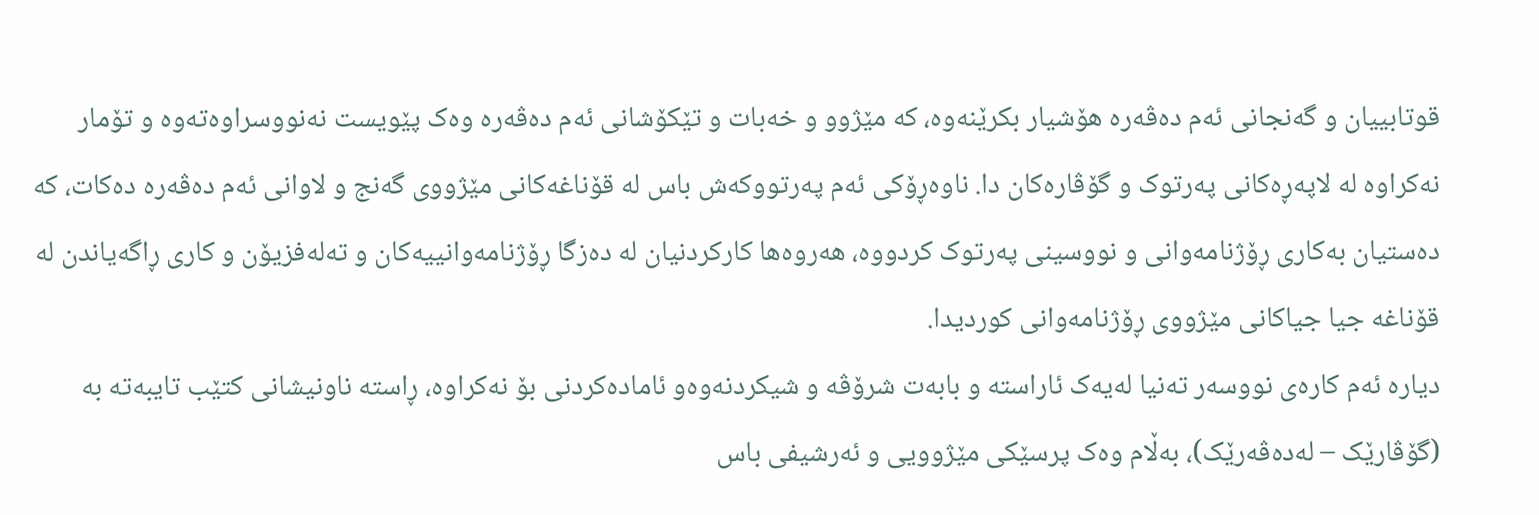قوتابییان و گەنجانی ئەم دەڤەرە هۆشیار بکرێنەوە، کە مێژوو و خەبات و تێکۆشانی ئەم دەڤەرە وەک پێویست نەنووسراوەتەوە و تۆمار نەکراوە لە لاپەڕەکانی پەرتوک و گۆڤارەکان دا. ناوەڕۆکی ئەم پەرتووکەش باس لە قۆناغەکانی مێژووی گەنج و لاوانی ئەم دەڤەرە دەکات، کە دەستیان بەکاری ڕۆژنامەوانی و نووسینی پەرتوک کردووە، هەروەها کارکردنیان لە دەزگا ڕۆژنامەوانییەکان و تەلەفزیۆن و کاری ڕاگەیاندن لە قۆناغە جیا جیاکانی مێژووی ڕۆژنامەوانی کوردیدا.
دیارە ئەم کارەی نووسەر تەنیا لەیەک ئاراستە و بابەت شرۆڤە و شیکردنەوەو ئامادەکردنی بۆ نەکراوە، ڕاستە ناونیشانی کتێب تایبەتە بە (گۆڤارێک – لەدەڤەرێک)، بەڵام وەک پرسێکی مێژوویی و ئەرشیفی باس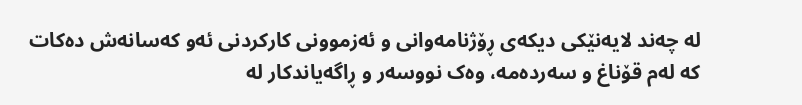لە چەند لایەنێکی دیکەی ڕۆژنامەوانی و ئەزموونی کارکردنی ئەو کەسانەش دەکات کە لەم قۆناغ و سەردەمە، وەک نووسەر و ڕاگەیاندکار لە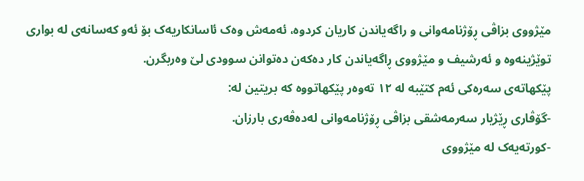مێژووی بزاڤی ڕۆژنامەوانی و راگەیاندن کاریان کردوە، ئەمەش وەک ئاسانکاریەک بۆ ئەو کەسانەی لە بواری توێژینەوە و ئەرشیف و مێژووی ڕاگەیاندن کار دەکەن دەتوانن سوودی لێ وەربگرن.
پێکهاتەی سەرەکی ئەم کتێبە لە ١٢ تەوەر پێکهاتووە کە بریتین لە:
-گۆڤاری ڕێژیار سەرمەشقی بزاڤی ڕۆژنامەوانی لەدەڤەری بارزان.
-کورتەیەک لە مێژووی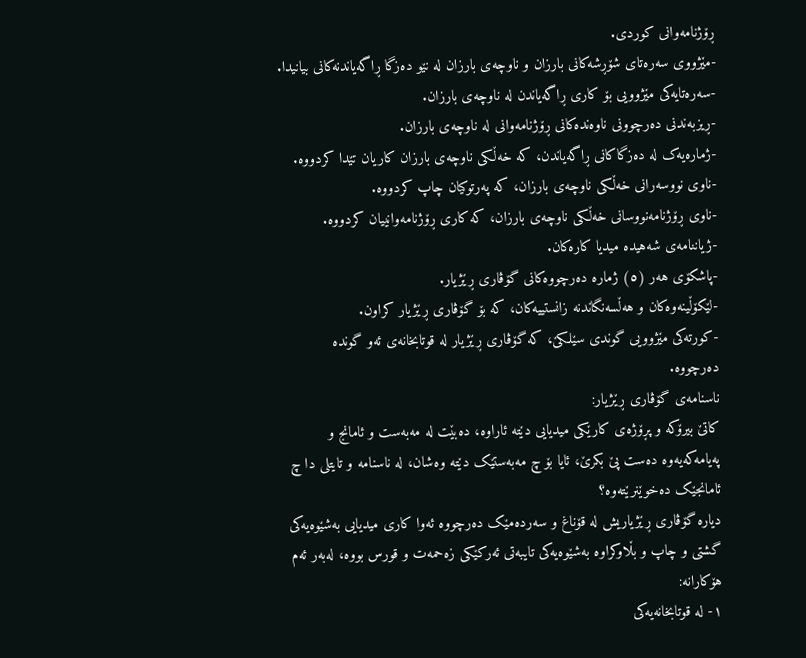ڕۆژنامەوانی کوردی.
-مێژووی سەرەتای شۆڕشەکانی بارزان و ناوچەی بارزان لە نێو دەزگا ڕاگەیاندنەکانی بیانیدا.
-سەرەتایەکی مێژوویی بۆ کاری ڕاگەیاندن لە ناوچەی بارزان.
-ڕیزبەندنی دەرچوونی ناوەندەکانی ڕۆژنامەوانی لە ناوچەی بارزان.
-ژمارەیەک لە دەزگاکانی ڕاگەیاندن، کە خەڵکی ناوچەی بارزان کاریان تێدا کردووە.
-ناوی نووسەرانی خەڵکی ناوچەی بارزان، کە پەرتوکیان چاپ کردووە.
-ناوی ڕۆژنامەنووسانی خەڵکی ناوچەی بارزان، کە کاری ڕۆژنامەوانییان کردووە.
-ژیاننامەی شەهیدە میدیا کارەکان.
-پاشکۆی هەر (٥) ژمارە دەرچووەکانی گۆڤاری ڕێژیار.
-لێکۆڵینەوەکان و هەڵسەنگاندنە زانستییەکان، کە بۆ گۆڤاری ڕێژیار کراون.
-کورتەکی مێژوویی گوندی سێلکێ، کە گۆڤاری ڕێژیار لە قوتابخانەی ئەو گوندە دەرچووە.
ناسنامەی گۆڤاری ڕێژیار:
کاتێ بیرۆکە و پڕۆژەی کارێکی میدیایی دێتە ئاراوە، دەبێت لە مەبەست و ئامانج و پەیامەکەیەوە دەست پێ بکرێ، ئایا بۆ چ مەبەستێک دێتە وەشان، لە ناسنامە و تایتلی دا چ ئامانجێک دەخوێنرێتەوە؟
دیارە گۆڤاری ڕێژیاریش لە قۆناغ و سەردەمێک دەرچووە ئەوا کاری میدیایی بەشێوەیەکی گشتی و چاپ و بڵاوکراوە بەشێوەیەکی تایبەتی ئەرکێکی زەحمەت و قورس بووە، لەبەر ئەم هۆکارانە:
١- لە قوتابخانەیەکی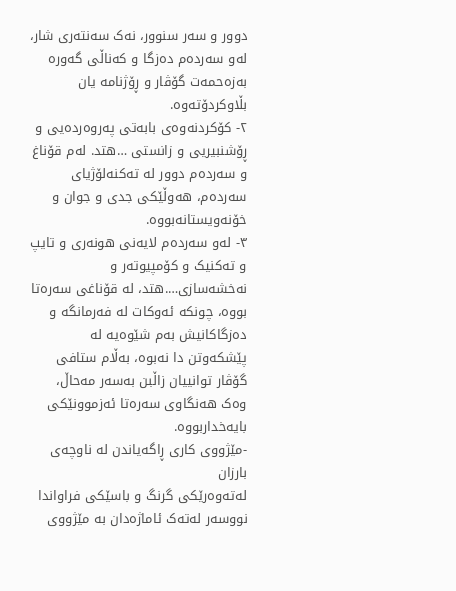دوور و سەر سنوور، نەک سەنتەری شار، لەو سەردەم دەزگا و کەناڵی گەورە بەزەحمەت گۆڤار و ڕۆژنامە یان بڵاوکردۆتەوە.
٢- کۆکردنەوەی بابەتی پەروەردەیی و ڕۆشنبیریی و زانستی …هتد. لەم قۆناغ و سەردەم دوور لە تەکنەلۆژیای سەردەم، هەوڵێکی جدی و جوان و خۆنەویستانەبووە.
٣- لەو سەردەم لایەنی هونەری و تایپ و تەکنیک و کۆمپیوتەر و نەخشەسازی….هتد، لە قۆناغی سەرەتا بووە، چونکە ئەوکات لە فەرمانگە و دەزگاکانیش بەم شێوەیە لە پێشکەوتن دا نەبوە، بەڵام ستافی گۆڤار توانییان زاڵبن بەسەر مەحاڵ، وەک هەنگاوی سەرەتا ئەزموونێکی بایەخداربووە.
-مێژووی کاری ڕاگەیاندن لە ناوچەی بارزان
لەتەوەرێکی گرنگ و باسێکی فراواندا نووسەر لەتەک ئاماژەدان بە مێژووی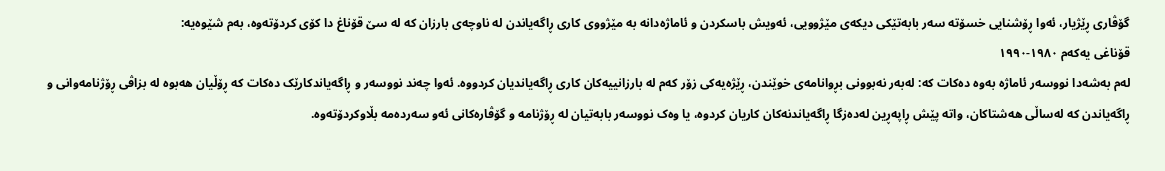گۆڤاری ڕێژیار، ئەوا ڕۆشنایی خسۆتە سەر بابەتێکی دیکەی مێژوویی، ئەویش باسکردن و ئاماژەدانە بە مێژووی کاری ڕاگەیاندن لە ناوچەی بارزان کە لە سێ قۆناغ دا کۆی کردۆتەوە، بەم شێوەیە:
قۆناغی یەکەم ١٩٨٠-١٩٩٠
لەم بەشەدا نووسەر ئاماژە بەوە دەکات کە: لەبەر نەبوونی بڕوانامەی خوێندن، ڕێژەیەکی زۆر کەم لە بارزانییەکان کاری ڕاگەیاندیان کردووە. ئەوا چەند نووسەر و ڕاگەیاندکارێک دەکات کە ڕۆڵیان هەبوە لە بزاڤی ڕۆژنامەوانی و ڕاگەیاندن کە لەساڵی هەشتاکان، واتە پێش ڕاپەڕین لەدەزگا ڕاگەیاندنەکان کاریان کردوە، یا وەک نووسەر بابەتیان لە ڕۆژنامە و گۆڤارەکانی ئەو سەردەمە بڵاوکردۆتەوە.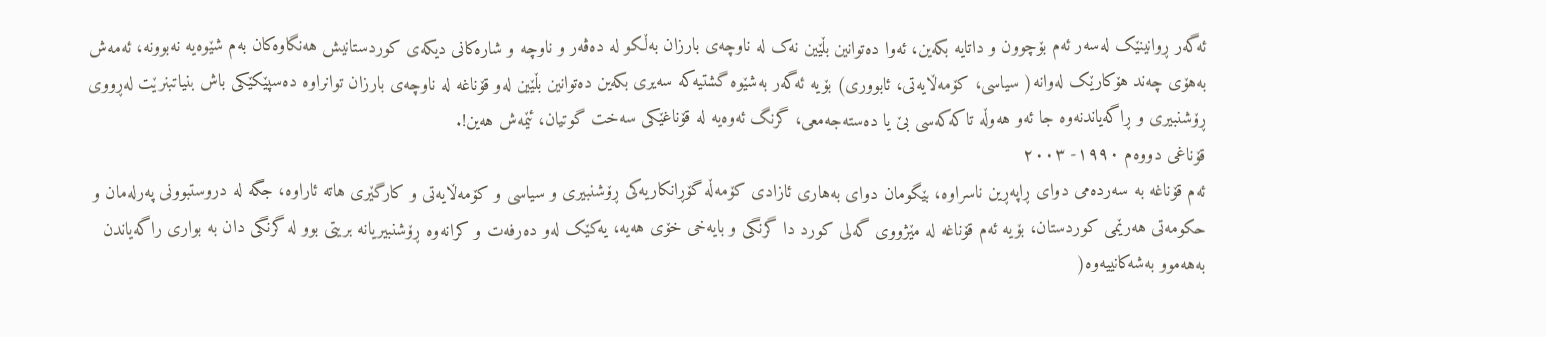ئەگەر ڕوانینێک لەسەر ئەم بۆچوون و داتایە بکەین، ئەوا دەتوانین بڵێین نەک لە ناوچەی بارزان بەڵکو لە دەڤەر و ناوچە و شارەکانی دیکەی کوردستانیش هەنگاوەکان بەم شێوەیە نەبوونە، ئەمەش بەهۆی چەند هۆکارێک لەوانە( سیاسی، کۆمەڵایەتی، ئابووری) بۆیە ئەگەر بەشێوە گشتیەکە سەیری بکەین دەتوانین بڵێین لەو قۆناغە لە ناوچەی بارزان توانراوە دەسپێکێکی باش بنیاتبنرێت لەڕووی ڕۆشنبیری و ڕاگەیاندنەوە جا ئەو هەوڵە تاکەکەسی بێ یا دەستەجەمعی، گرنگ ئەوەیە لە قۆناغێکی سەخت گوتیان، ئێمەش هەین!.
قۆناغی دووەم ١٩٩٠- ٢٠٠٣
ئەم قۆناغە بە سەردەمی دوای ڕاپەڕین ناسراوە، بێگومان دوای بەهاری ئازادی کۆمەڵە گۆڕانکاریەکی ڕۆشنبیری و سیاسی و کۆمەڵایەتی و کارگێری هاتە ئاراوە، جگە لە دروستبوونی پەرلەمان و حکومەتی هەرێمی کوردستان، بۆیە ئەم قۆناغە لە مێژووی گەلی کورد دا گرنگی و بایەخی خۆی هەیە، یەکێک لەو دەرفەت و کرانەوە ڕۆشنبیریانە بریتی بوو لە گرنگی دان بە بواری راگەیاندن بەهەموو بەشەکانییەوە(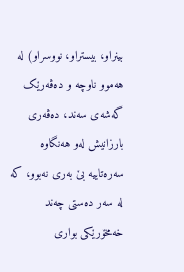بینراو، بیستراو، نووسراو) لە هەموو ناوچە و دەڤەرێک گەشەی سەند، دەڤەری بارزانیش لەو هەنگاوە سەرەتاییە بێ بەری نەبوو، کە لە سەر دەستی چەند خەمخۆرێکی بواری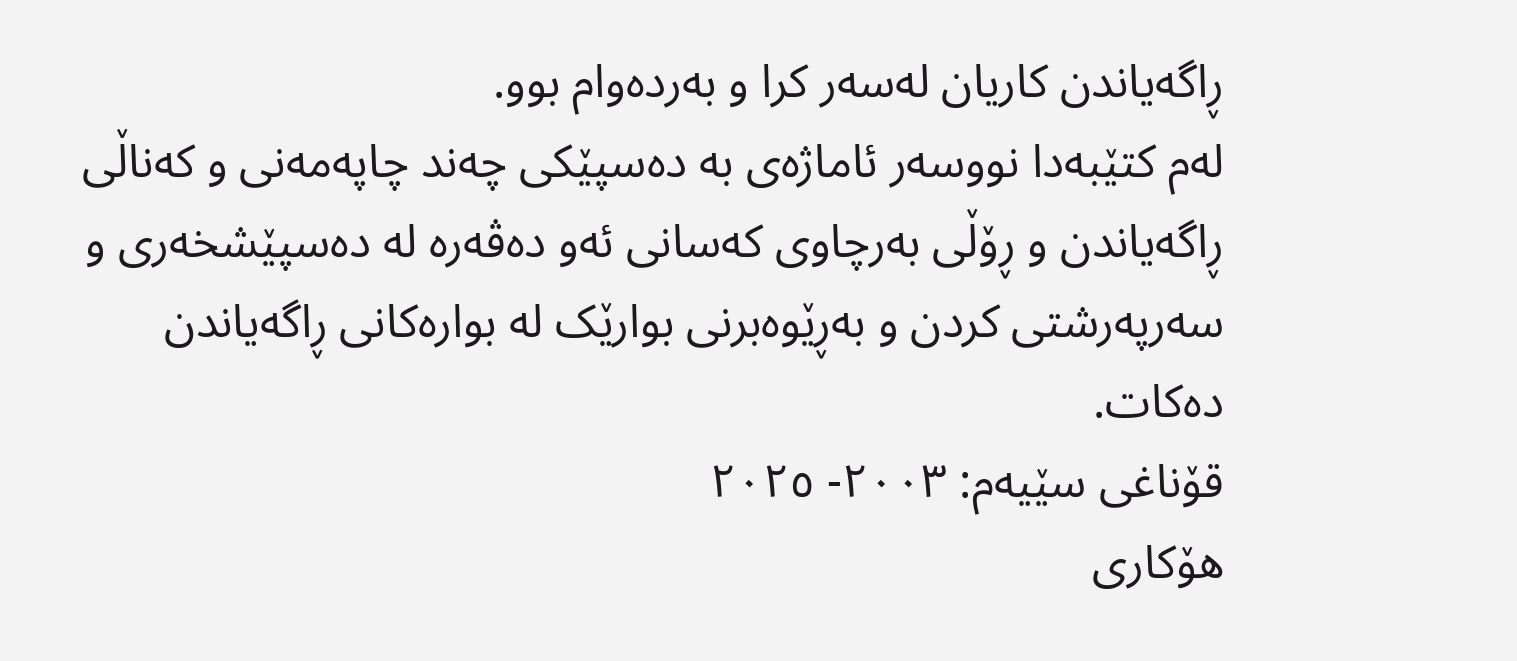ڕاگەیاندن کاریان لەسەر کرا و بەردەوام بوو.
لەم کتێبەدا نووسەر ئاماژەی بە دەسپێکی چەند چاپەمەنی و کەناڵی ڕاگەیاندن و ڕۆڵی بەرچاوی کەسانی ئەو دەڤەرە لە دەسپێشخەری و سەرپەرشتی کردن و بەڕێوەبرنی بوارێک لە بوارەکانی ڕاگەیاندن دەکات.
قۆناغی سێیەم: ٢٠٠٣- ٢٠٢٥
هۆکاری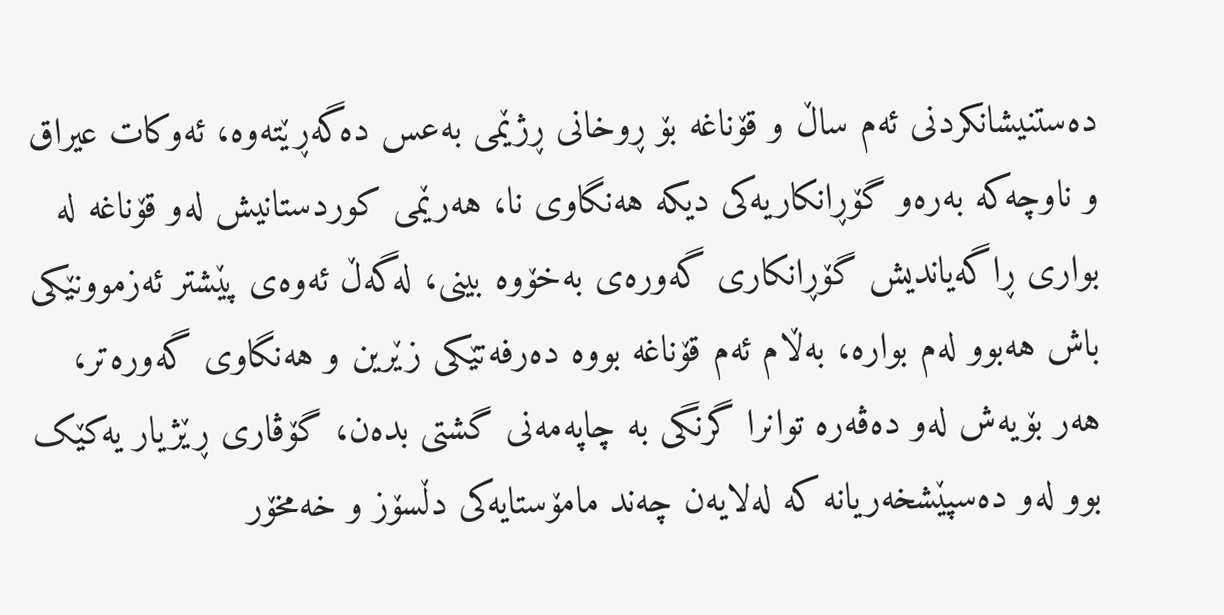دەستنیشانکردنی ئەم ساڵ و قۆناغە بۆ ڕوخانی ڕژێمی بەعس دەگەڕێتەوە، ئەوکات عیراق و ناوچەکە بەرەو گۆڕانکاریەکی دیکە هەنگاوی نا، هەرێمی کوردستانیش لەو قۆناغە لە بواری ڕاگەیاندیش گۆڕانکاری گەورەی بەخۆوە بینی، لەگەڵ ئەوەی پێشتر ئەزموونێکی باش هەبوو لەم بوارە، بەڵام ئەم قۆناغە بووە دەرفەتێکی زێرین و هەنگاوی گەورەتر، هەر بۆیەش لەو دەڤەرە توانرا گرنگی بە چاپەمەنی گشتی بدەن، گۆڤاری ڕێژیار یەکێک بوو لەو دەسپێشخەریانە کە لەلایەن چەند مامۆستایەکی دڵسۆز و خەمخۆر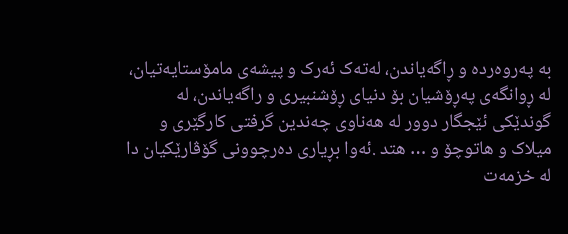بە پەروەردە و ڕاگەیاندن، لەتەک ئەرک و پیشەی مامۆستایەتیان، لە ڕوانگەی پەڕۆشیان بۆ دنیای ڕۆشنبیری و راگەیاندن، لە گوندێکی ئێجگار دوور لە هەناوی چەندین گرفتی کارگێری و میلاک و هاتوچۆ و … هتد .ئەوا بڕیاری دەرچوونی گۆڤارێکیان دا لە خزمەت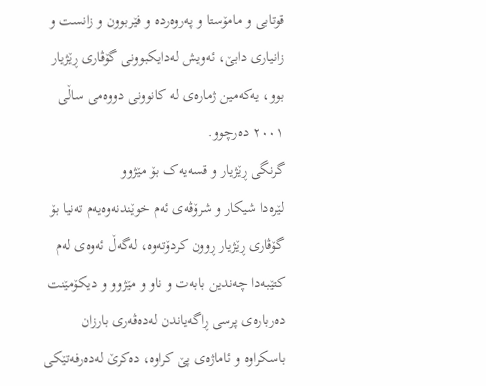قوتابی و مامۆستا و پەروەردە و فێربوون و زانست و زانیاری دابێ، ئەویش لەدایکبوونی گۆڤاری ڕێژیار بوو، یەکەمین ژمارەی لە کانوونی دووەمی ساڵی ٢٠٠١ دەرچوو.
گرنگی ڕێژیار و قسەیەک بۆ مێژوو
لێرەدا شیکار و شرۆڤەی ئەم خوێندنەوەیەم تەنیا بۆ گۆڤاری ڕێژیار ڕوون کردۆتەوە، لەگەڵ ئەوەی لەم کتێبەدا چەندین بابەت و ناو و مێژوو و دیکۆمێنت دەربارەی پرسی ڕاگەیاندن لەدەڤەری بارزان باسکراوە و ئاماژەی پێ کراوە، دەکرێ لەدەرفەتێکی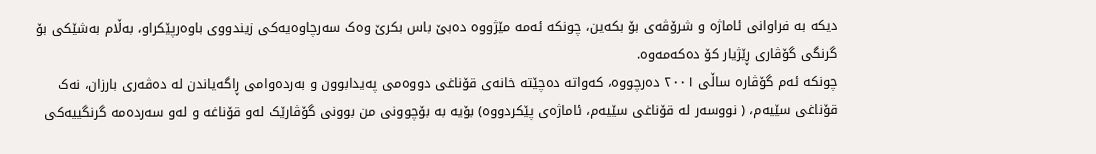دیکە بە فراوانی ئاماژە و شرۆڤەی بۆ بکەین، چونکە ئەمە مێژووە دەبێ باس بکرێ وەک سەرچاوەیەکی زیندووی باوەرپێکراو، بەڵام بەشێکی بۆ گرنگی گۆڤاری ڕێژیار کۆ دەکەمەوە.
چونکە ئەم گۆڤارە ساڵی ٢٠٠١ دەرچووە، کەواتە دەچێتە خانەی قۆناغی دووەمی پەیدابوون و بەردەوامی ڕاگەیاندن لە دەڤەری بارزان، نەک قۆناغی سێیەم، ( نووسەر لە قۆناغی سێیەم، ئاماژەی پێکردووە) بۆیە بە بۆچوونی من بوونی گۆڤارێک لەو قۆناغە و لەو سەردەمە گرنگییەکی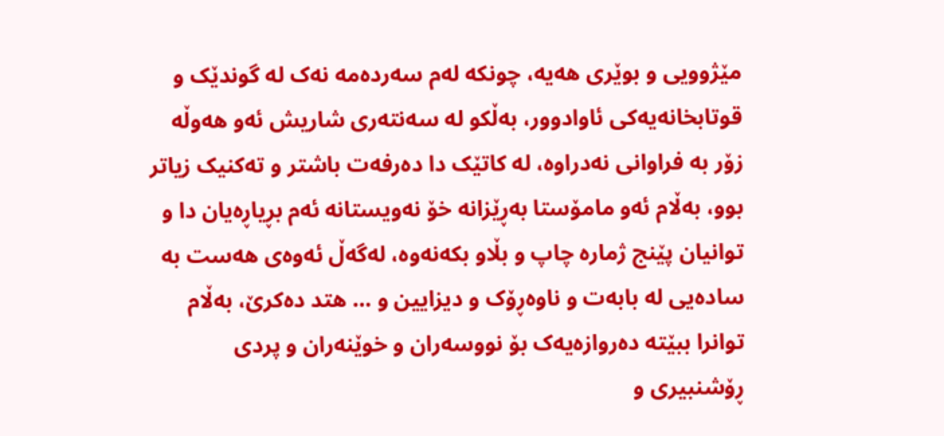مێژوویی و بوێری هەیە، چونکە لەم سەردەمە نەک لە گوندێک و قوتابخانەیەکی ئاوادوور، بەڵکو لە سەنتەری شاریش ئەو هەوڵە زۆر بە فراوانی نەدراوە، لە کاتێک دا دەرفەت باشتر و تەکنیک زیاتر بوو، بەڵام ئەو مامۆستا بەڕێزانە خۆ نەویستانە ئەم بڕیاڕەیان دا و توانیان پێنج ژمارە چاپ و بڵاو بکەنەوە، لەگەڵ ئەوەی هەست بە سادەیی لە بابەت و ناوەڕۆک و دیزایین و … هتد دەکرێ، بەڵام توانرا ببێتە دەروازەیەک بۆ نووسەران و خوێنەران و پردی ڕۆشنبیری و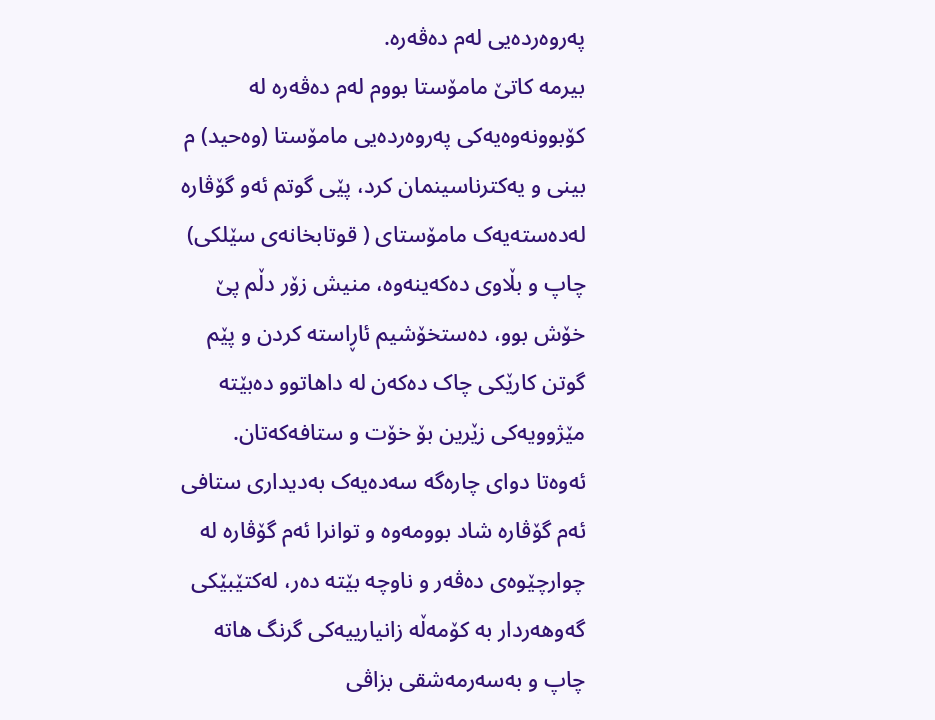پەروەردەیی لەم دەڤەرە.
بیرمە کاتێ مامۆستا بووم لەم دەڤەرە لە کۆبوونەوەیەکی پەروەردەیی مامۆستا (وەحید) م بینی و یەکترناسینمان کرد، پێی گوتم ئەو گۆڤارە لەدەستەیەک مامۆستای ( قوتابخانەی سێلکی) چاپ و بڵاوی دەکەینەوە، منیش زۆر دڵم پێ خۆش بوو، دەستخۆشیم ئاڕاستە کردن و پێم گوتن کارێکی چاک دەکەن لە داهاتوو دەبێتە مێژوویەکی زێرین بۆ خۆت و ستافەکەتان.
ئەوەتا دوای چارەگە سەدەیەک بەدیداری ستافی ئەم گۆڤارە شاد بوومەوە و توانرا ئەم گۆڤارە لە چوارچێوەی دەڤەر و ناوچە بێتە دەر، لەکتێبێکی گەوهەردار بە کۆمەڵە زانیارییەکی گرنگ هاتە چاپ و بەسەرمەشقی بزاڤی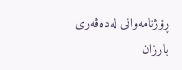ڕۆژنامەوانی لەدەڤەری بارزان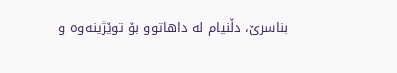بناسرێ، دڵنیام لە داهاتوو بۆ توێژینەوە و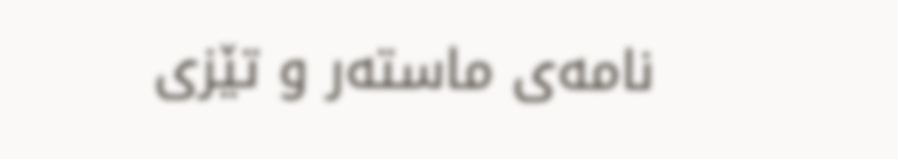نامەی ماستەر و تێزی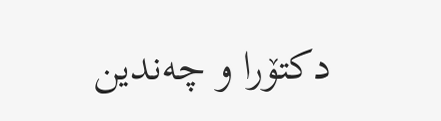دکتۆرا و چەندین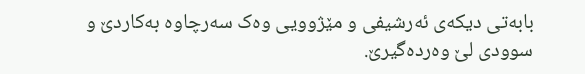بابەتی دیکەی ئەرشیفی و مێژوویی وەک سەرچاوە بەکاردێ و سوودی لێ وەردەگیرێ.